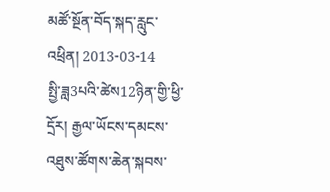མཚོ་སྔོན་བོད་སྐད་རླུང་འཕྲིན། 2013-03-14
སྤྱི་ཟླ3པའི་ཚེས12ཉིན་གྱི་ཕྱི་དྲོར། རྒྱལ་ཡོངས་དམངས་འཐུས་ཚོགས་ཆེན་སྐབས་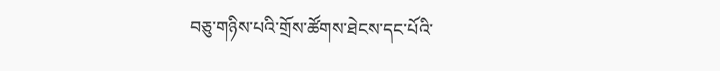བཅུ་གཉིས་པའི་གྲོས་ཚོགས་ཐེངས་དང་པོའི་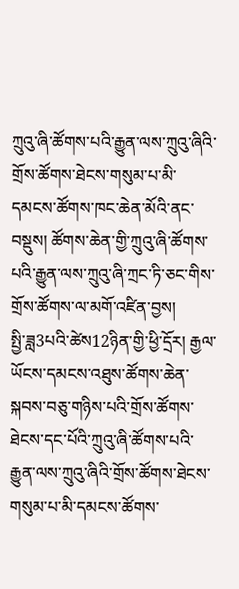ཀྲུའུ་ཞི་ཚོགས་པའི་རྒྱུན་ལས་ཀྲུའུ་ཞིའི་གྲོས་ཚོགས་ཐེངས་གསུམ་པ་མི་དམངས་ཚོགས་ཁང་ཆེན་མོའི་ནང་བསྡུས། ཚོགས་ཆེན་གྱི་ཀྲུའུ་ཞི་ཚོགས་པའི་རྒྱུན་ལས་ཀྲུའུ་ཞི་ཀྲང་ཏི་ཅང་གིས་གྲོས་ཚོགས་ལ་མགོ་འཛིན་བྱས།
སྤྱི་ཟླ3པའི་ཚེས12ཉིན་གྱི་ཕྱི་དྲོར། རྒྱལ་ཡོངས་དམངས་འཐུས་ཚོགས་ཆེན་སྐབས་བཅུ་གཉིས་པའི་གྲོས་ཚོགས་ཐེངས་དང་པོའི་ཀྲུའུ་ཞི་ཚོགས་པའི་རྒྱུན་ལས་ཀྲུའུ་ཞིའི་གྲོས་ཚོགས་ཐེངས་གསུམ་པ་མི་དམངས་ཚོགས་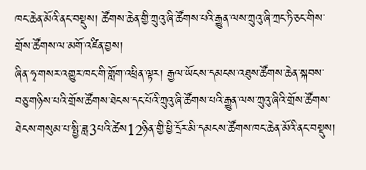ཁང་ཆེན་མོའི་ནང་བསྡུས། ཚོགས་ཆེན་གྱི་ཀྲུའུ་ཞི་ཚོགས་པའི་རྒྱུན་ལས་ཀྲུའུ་ཞི་ཀྲང་ཏི་ཅང་གིས་གྲོས་ཚོགས་ལ་མགོ་འཛིན་བྱས།
ཞིན་ཧྭ་གསར་འགྱུར་ཁང་གི་གློག་འཕྲིན་ལྟར། རྒྱལ་ཡོངས་དམངས་འཐུས་ཚོགས་ཆེན་སྐབས་བཅུ་གཉིས་པའི་གྲོས་ཚོགས་ཐེངས་དང་པོའི་ཀྲུའུ་ཞི་ཚོགས་པའི་རྒྱུན་ལས་ཀྲུའུ་ཞིའི་གྲོས་ཚོགས་ཐེངས་གསུམ་པ་སྤྱི་ཟླ3པའི་ཚེས12ཉིན་གྱི་ཕྱི་དྲོར་མི་དམངས་ཚོགས་ཁང་ཆེན་མོའི་ནང་བསྡུས།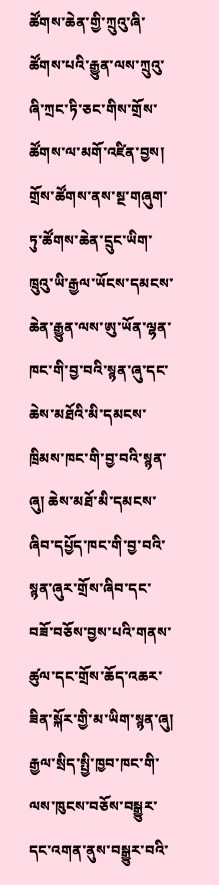ཚོགས་ཆེན་གྱི་ཀྲུའུ་ཞི་ཚོགས་པའི་རྒྱུན་ལས་ཀྲུའུ་ཞི་ཀྲང་ཏི་ཅང་གིས་གྲོས་ཚོགས་ལ་མགོ་འཛིན་བྱས།
གྲོས་ཚོགས་ནས་སྔ་གཞུག་ཏུ་ཚོགས་ཆེན་དྲུང་ཡིག་ཁྲུའུ་ཡི་རྒྱལ་ཡོངས་དམངས་ཆེན་རྒྱུན་ལས་ཨུ་ཡོན་ལྷན་ཁང་གི་བྱ་བའི་སྙན་ཞུ་དང་ཆེས་མཐོའི་མི་དམངས་ཁྲིམས་ཁང་གི་བྱ་བའི་སྙན་ཞུ། ཆེས་མཐོ་མི་དམངས་ཞིབ་དཔྱོད་ཁང་གི་བྱ་བའི་སྙན་ཞུར་གྲོས་ཞིབ་དང་བཟོ་བཅོས་བྱས་པའི་གནས་ཚུལ་དང་གྲོས་ཆོད་འཆར་ཟིན་སྐོར་གྱི་མ་ཡིག་སྙན་ཞུ། རྒྱལ་སྲིད་སྤྱི་ཁྱབ་ཁང་གི་ལས་ཁུངས་བཅོས་བསྒྱུར་དང་འགན་ནུས་བསྒྱུར་བའི་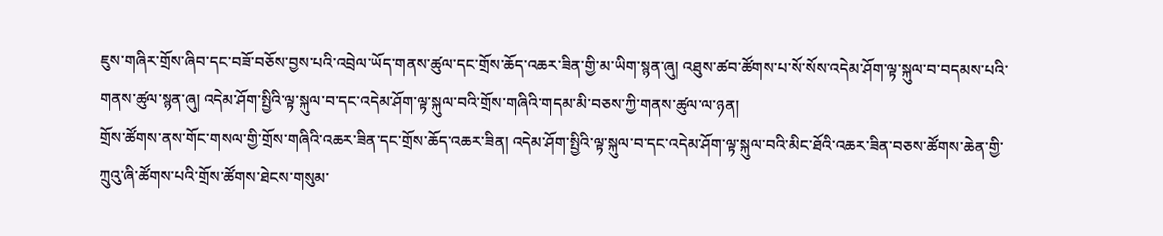ཇུས་གཞིར་གྲོས་ཞིབ་དང་བཟོ་བཅོས་བྱས་པའི་འབྲེལ་ཡོད་གནས་ཚུལ་དང་གྲོས་ཆོད་འཆར་ཟིན་གྱི་མ་ཡིག་སྙན་ཞུ། འཐུས་ཚབ་ཚོགས་པ་སོ་སོས་འདེམ་ཤོག་ལྟ་སྐུལ་བ་བདམས་པའི་གནས་ཚུལ་སྙན་ཞུ། འདེམ་ཤོག་སྤྱིའི་ལྟ་སྐུལ་བ་དང་འདེམ་ཤོག་ལྟ་སྐུལ་བའི་གྲོས་གཞིའི་གདམ་མི་བཅས་ཀྱི་གནས་ཚུལ་ལ་ཉན།
གྲོས་ཚོགས་ནས་གོང་གསལ་གྱི་གྲོས་གཞིའི་འཆར་ཟིན་དང་གྲོས་ཆོད་འཆར་ཟིན། འདེམ་ཤོག་སྤྱིའི་ལྟ་སྐུལ་བ་དང་འདེམ་ཤོག་ལྟ་སྐུལ་བའི་མིང་ཐོའི་འཆར་ཟིན་བཅས་ཚོགས་ཆེན་གྱི་ཀྲུའུ་ཞི་ཚོགས་པའི་གྲོས་ཚོགས་ཐེངས་གསུམ་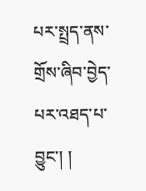པར་སྤྲད་ནས་གྲོས་ཞིབ་བྱེད་པར་འཐད་པ་བྱུང་། །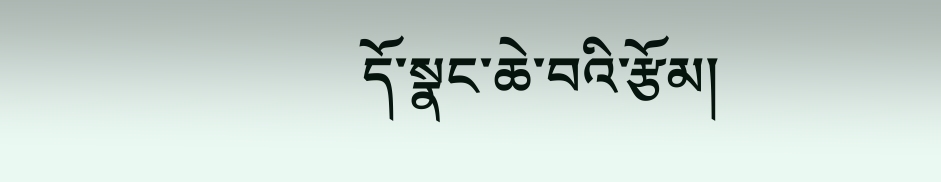དོ་སྣང་ཆེ་བའི་རྩོམ།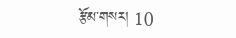རྩོམ་གསར། 10